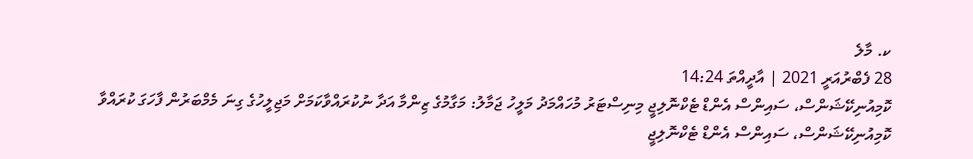ކ. މާލެ
28 ފެބްރުއަރީ 2021 | އާދީއްތަ 14:24
ކޮމިއުނިކޭޝަންސް، ސައިންސް އެންޑް ޓެކްނޮލިޖީ މިނިސްޓަރު މުހައްމަދު މަލީހު ޖަމާލު: މަގާމުގެ ޒިންމާ އަދާ ނުކުރައްވާކަމަށް މަޖިލީހުގެ ގިނަ މެމްބަރުން ފާހަގަ ކުރައްވާ
ކޮމިއުނިކޭޝަންސް، ސައިންސް އެންޑް ޓެކްނޮލިޖީ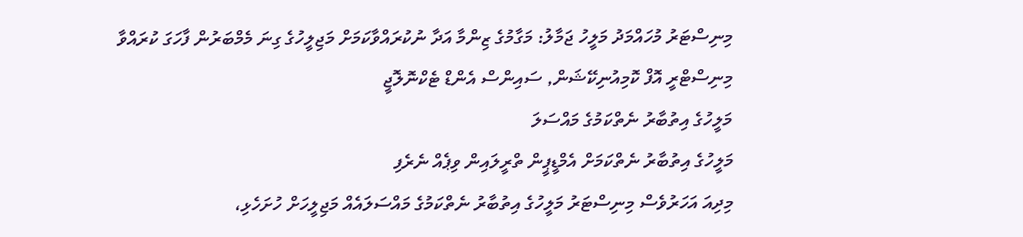މިނިސްޓަރު މުހައްމަދު މަލީހު ޖަމާލު: މަގާމުގެ ޒިންމާ އަދާ ނުކުރައްވާކަމަށް މަޖިލީހުގެ ގިނަ މެމްބަރުން ފާހަގަ ކުރައްވާ
މިނިސްޓްރީ އޮފް ކޮމިއުނިކޭޝަން, ސައިންސް އެންޑް ޓެކްނޮލޮޖީ
މަލީހުގެ އިތުބާރު ނެތްކަމުގެ މައްސަލަ
މަލީހުގެ އިތުބާރު ނެތްކަމަށް އެމްޑީޕީން ތްރީލައިން ވިޕެއް ނެރެފި
މިދިއަ އަހަރުވެސް މިނިސްޓަރު މަލީހުގެ އިތުބާރު ނެތްކަމުގެ މައްސަލައެއް މަޖިލީހަށް ހުށަހެޅި،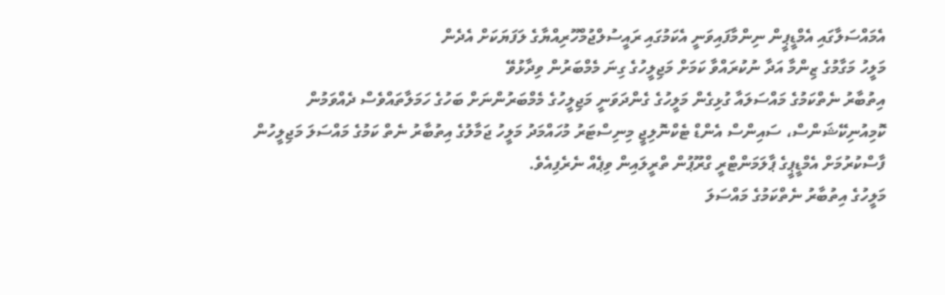އެމައްސަލާގައި އެމްޑީޕީން ނިންމާފައިވަނީ އެކަމުގައި ރައީސުލްޖުމްހޫރިއްޔާގެ ލަފަޔަކަށް އެދެން
މަލީހު މަގާމުގެ ޒިންމާ އަދާ ނުކުރައްވާ ކަމަށް މަޖިލީހުގެ ގިނަ މެމްބަރުން ވިދާޅުވޭ
އިތުބާރު ނެތްކަމުގެ މައްސަލައާ ގުޅިގެން މަލީހުގެ ގެންދަވަނީ މަޖިލީހުގެ މެމްބަރުންނަށް ބަހުގެ ހަމަލާތައްވެސް ދެއްވަމުން
ކޮމިއުނިކޭޝަންސް، ސައިންސް އެންޑް ޓެކްނޮލިޖީ މިނިސްޓަރު މުހައްމަދު މަލީހު ޖަމާލުގެ އިތުބާރު ނެތް ކަމުގެ މައްސަލަ މަޖިލީހުން ފާސްކުރުމަށް އެމްޑީޕީގެ ޕާލަމަންޓްރީ ގްރޫޕުން ތްރީލައިން ވިޕެއް ނެރެފިއެވެ.
މަލީހުގެ އިތުބާރު ނެތްކަމުގެ މައްސަލަ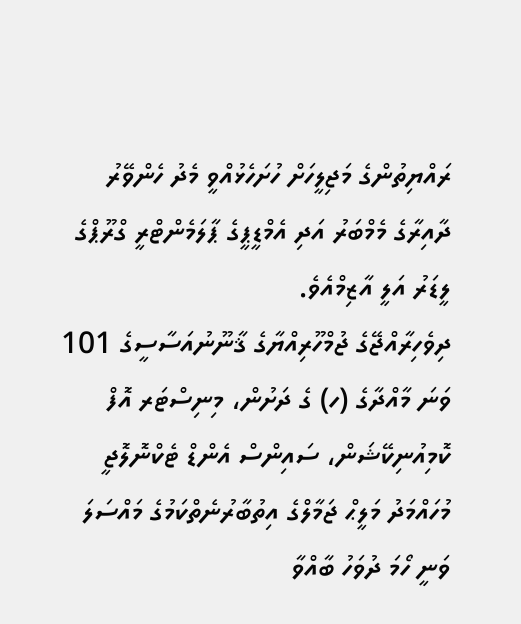ރައްޔިތުންގެ މަޖިލީހަށް ހުށަހެޅުއްވީ މެދު ހެންވޭރު ދާއިރާގެ މެމްބަރު އަދި އެމްޑީޕީގެ ޕާލަމެންޓްރީ ގްރޫޕްގެ ލީޑަރު އަލީ އާޒިމްއެވެ.
ދިވެހިރާއްޖޭގެ ޖުމްހޫރިއްޔާގެ ޤާނޫނުއަސާސީގެ 101 ވަނަ މާއްދާގެ (ހ) ގެ ދަށުން، މިނިސްޓަރ އޮފް ކޮމިއުނިކޭޝަން، ސައިންސް އެންޑް ޓެކްނޮލޮޖީ މުހައްމަދު މަލީޙް ޖަމާލްގެ އިތުބާރުނެތްކަމުގެ މައްސަލަ ވަނީ ހޯމަ ދުވަހު ބާއްވާ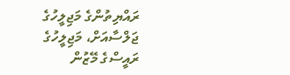ރައްޔިތުންގެ މަޖިލީހުގެ ޖަލްސާއަށް، މަޖިލީހުގެ ރައީސްގެ މޭޒުން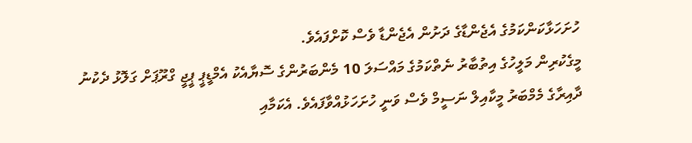ހުށަހަޅާކަންކަމުގެ އެޖެންޑާގެ ދަށުން އެޖެންޑާ ވެސް ކޮށްފައެވެ.
މީގެކުރިން މަލީހުގެ އިތުބާރު ނެތްކަމުގެ މައްސަލަ 10 މެންބަރުންގެ ސޮޔާއެކު އެމްޑީޕީ ޕީޖީ ގްރޫޕަށް ގަލޮޅު ދެކުނު ދާއިރާގެ މެމްބަރު މީކާއިލް ނަސީމް ވެސް ވަނީ ހުށަހަޅުއްވާފައެވެ. އެކަމާއި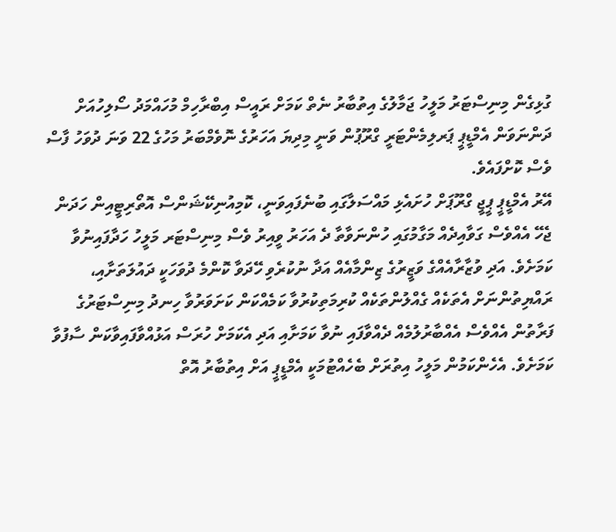ގުޅިގެން މިނިސްޓަރު މަލީހު ޖަމާލުގެ އިތުބާރު ނެތް ކަމަށް ރައީސް އިބްރާހިމް މުހައްމަދު ސޯލިހުއަށް ދަންނަވަން އެމްޑީޕީ ޕަރލިމެންޓަރީ ގްރޫޕުން ވަނީ މިދިޔަ އަހަރުގެ ނޮވެމްބަރު މަހުގެ 22 ވަނަ ދުވަހު ފާސް ވެސް ކޮށްފައެވެ.
އޭރު އެމްޑީޕީ ޕީޖީ ގްރޫޕަށް ހުށައެޅި މައްސަލާގައި ބުނެފައިވަނީ، ކޮމިއުނިކޭޝަންސް އޮތޯރިޓީއިން ހަދަން ޖެހޭ އެއްވެސް ގަވާއިދެއް މަގާމުގައި ހުންނަވާތާ ދެ އަހަރު ވީއިރު ވެސް މިނިސްޓަރ މަލީހު ހަދާފައިނުވާ ކަމަށެވެ. އަދި ވުޒާރާއެއްގެ ވަޒީރުގެ ޒިންމާއެއް އަދާ ނުކުރެވި ހޭދަވާ ކޮންމެ ދުވަހަކީ ދައުލަތަށާއި، ރައްޔިތުންނަށް އެތަކެއް ގެއްލުންތަކެއް ކުރިމަތިކުރުވާ ކަމެއްކަން ކަށަވަރުވާ ހިނދު މިނިސްޓަރުގެ ފަރާތުން އެއްވެސް އެއްބާރުލުމެއް ދެއްވާފައި ނުވާ ކަމަށާއި އަދި އެކަމަށް ހުރަސް އަޅުއްވާފައިވާކަން ސާފުވާ ކަމަށެވެ. އެހެންކަމުން މަލީހު އިތުރަށް ބެހެއްޓުމަކީ އެމްޑީޕީ އަށް އިތުބާރު އޮތް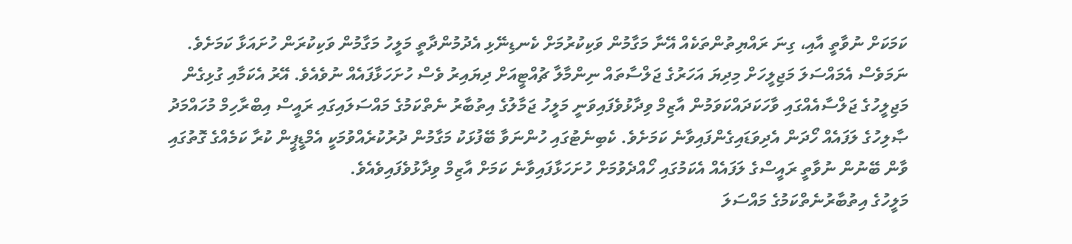ކަމަކަށް ނުވާތީ އާއި، ގިނަ ރައްޔިތުންތަކެއް އޭނާ މަގާމުން ވަކިކުރުމަށް ކެނޑިނޭޅި އެދުމުންދާތީ މަލީހު މަގާމުން ވަކިކުރަން ހުށައަޅާ ކަމަށެވެ.
ނަމަވެސް އެމައްސަލަ މަޖިލީހަށް މިދިޔަ އަހަރުގެ ޖަލްސާތައް ނިންމާލާ ޗުއްޓީއަށް ދިޔައިރު ވެސް ހުށަހަޅާފައެއް ނުވެއެވެ. އޭރު އެކަމާއި ގުޅިގެން މަޖިލީހުގެ ޖަލްސާއެއްގައި ވާހަކަދައްކަވަމުން އާޒިމް ވިދާޅުވެފައިވަނީ މަލީހު ޖަމާލުގެ އިތުބާރު ނެތްކަމުގެ މައްސަލައިގައި ރައީސް އިބްރާހިމް މުހައްމަދު ޞާލިހުގެ ލަފައެއް ހޯދަން އެދިވަޑައިގެންފައިވާނެ ކަމަށެވެ. ކެބިނެޓުގައި ހުންނަވާ ބޭފުޅަކު މަގާމުން ދުރުކުރެއްވުމަކީ އެމްޑީޕީން ކުރާ ކަމެއްގެ ގޮތުގައި ވާން ބޭނުން ނުވާތީ ރައީސްގެ ލަފައެއް އެކަމުގައި ހޯއްދެވުމަށް ހުށަހަޅާފައިވާނެ ކަމަށް އާޒިމް ވިދާޅުވެފައިވެއެވެ.
މަލީހުގެ އިތުބާރުނެތްކަމުގެ މައްސަލަ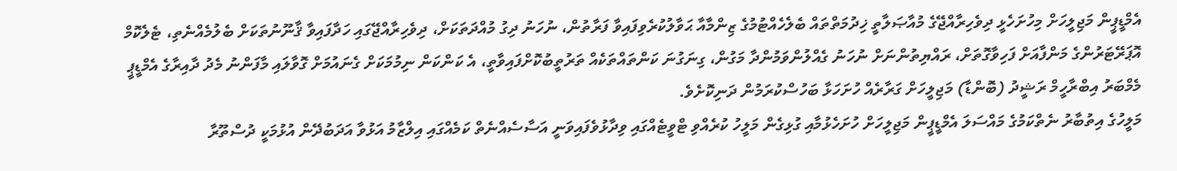އެމްޑީޕީން މަޖިލީހަށް މިހުށަހެޅީ ދިވެހިރާއްޖޭގެ މުއާޞަލާތީ ޚިދުމަތްތައް ބެލެހެއްޓުމުގެ ޒިންމާއާ ޙަވާލުކުރެވިފައިވާ ފަރާތުން، ނުހަނު ދިގު މުއްދަތަކަށް، ދިވެހިރާއްޖޭގައި ހަދާފައިވާ ޤާނޫނުތަކަށް ބެލުމެއްނެތި، ޓެލެކޮމް އޮޕަރޭޓަރުންގެ މަންފާއަށް ފަހިވާގޮތަށް، ރައްޔިތުންނަށް ނުހަނު ގެއްލުންވަމުންދާ މަގުން، ގިނަގުނަ ކަންތައްތަކެއް ތަރުތީބުކޮށްފައިވާތީ، އެ ކަންކަން ނިމުމަކަށް ގެނައުމަށް ގޮވާލައި މާފަންނު މެދު ދާއިރާގެ އެމްޑީޕީ މެމްބަރު އިބްރާހީމް ރަޝީދު (ބޮންޑާ) މަޖިލީހަށް ގަރާރެއް ހުށަހަޅާ ބަހުސްކުރަމުން ދަނިކޮށެވެ.
މަލީހުގެ އިތުބާރު ނެތްކަމުގެ މައްސަލަ އެމްޑީޕީން މަޖިލީހަށް ހުށަހެޅުމާއި ގުޅިގެން މަލީހު ކުރެއްވި ޓްވީޓެއްގައި ވިދާޅުވެފައިވަނީ އަސާސެއްނެތް ކަމެއްގައި އިލްޒާމު އަޅުވާ އަދަބުދޭން އުޅުމަކީ ދުސްތޫރާ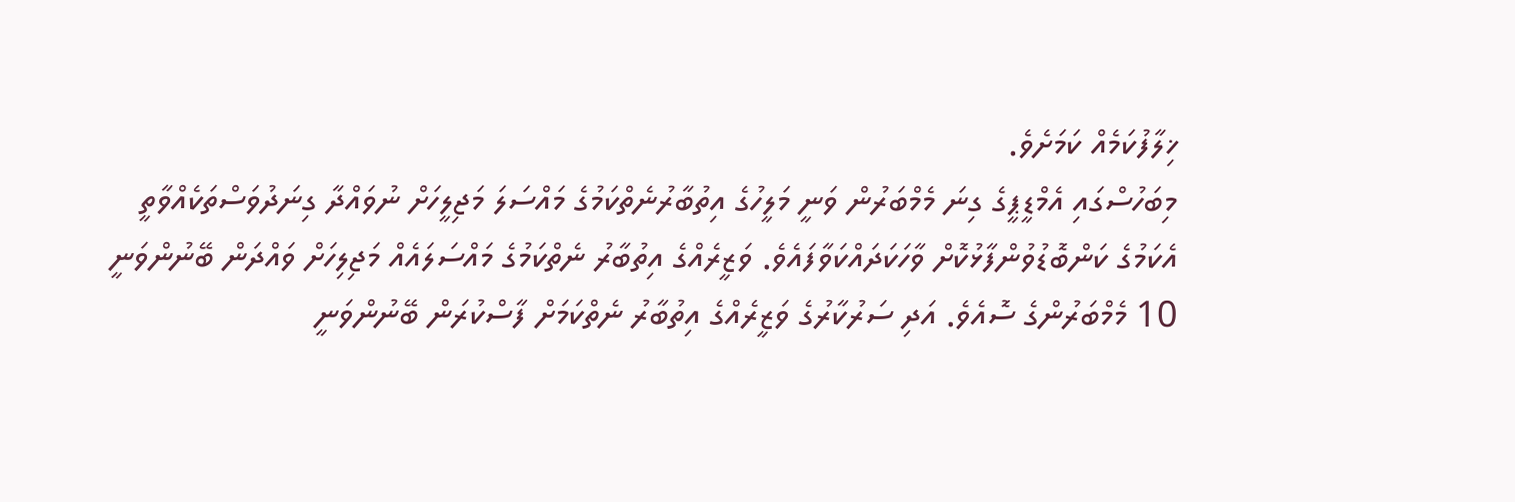ޚިލާފުކަމެއް ކަމަށެވެ.
މިބަހުސްގައި އެމްޑީޕީގެ ގިނަ މެމްބަރުން ވަނީ މަލީހުގެ އިތުބާރުނެތްކަމުގެ މައްސަލަ މަޖިލީހަށް ނުވައްދާ ގިނަދުވަސްތަކެއްވާތީ އެކަމުގެ ކަންބޮޑުވުންފާޅުކޮށް ވާހަކަދައްކަވާފައެވެ. ވަޒީރެއްގެ އިތުބާރު ނެތްކަމުގެ މައްސަލައެއް މަޖިލިހަށް ވައްދަން ބޭނުންވަނީ 10 މެމްބަރުންގެ ސޮއެވެ. އަދި ސަރުކާރުގެ ވަޒީރެއްގެ އިތުބާރު ނެތްކަމަށް ފާސްކުރަން ބޭނުންވަނީ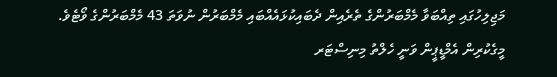މަޖިލިހުގައި ތިއްބަވާ މެމްބަރުންގެ ތެރެއިން ދެބައިކުޅައެއްބައި މެމްބަރުން ނުވަތަ 43 މެމްބަރުންގެ ވޯޓެވެ.
މީގެކުރިން އެމްޑީޕީން ވަނީ ހެލްތު މިނިސްޓަރ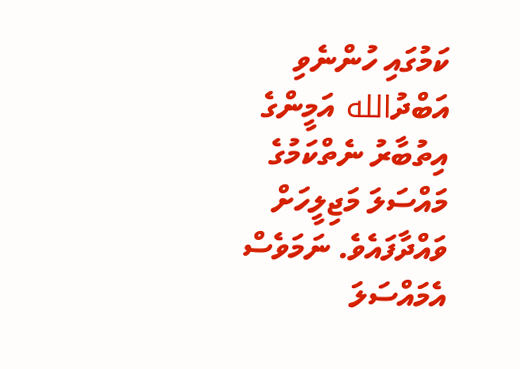ކަމުގައި ހުންނެވި އަބްދުالله އަމީންގެ އިތުބާރު ނެތްކަމުގެ މައްސަލަ މަޖިލީހަށް ވައްދާފައެވެ. ނަމަވެސް އެމައްސަލަ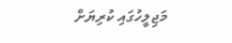މަޖިލީހުގައި ކުރިޔަށް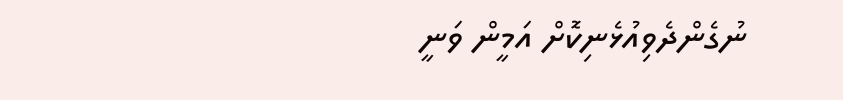ނުގެންދެވިއުޅެނިކޮށް އަމީން ވަނީ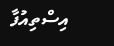އިސްތިއުފާ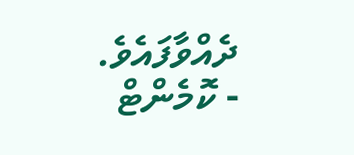ދެއްވާފައެވެ.
- ކޮމެންޓް